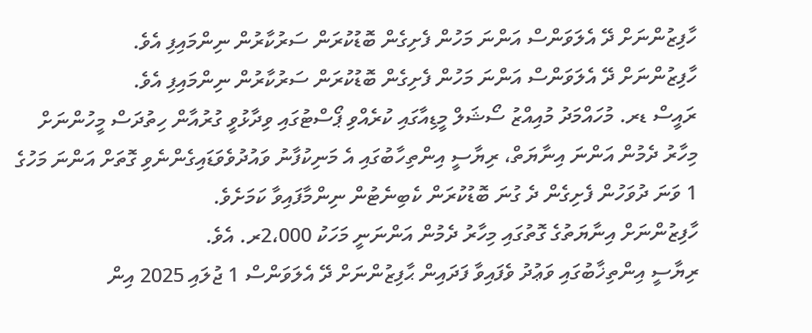ހާފިޒުންނަށް ދޭ އެލަވަންސް އަންނަ މަހުން ފެށިގެން ބޮޑުކުރަން ސަރުކާރުން ނިންމައިފި އެވެ.
ހާފިޒުންނަށް ދޭ އެލަވަންސް އަންނަ މަހުން ފެށިގެން ބޮޑުކުރަން ސަރުކާރުން ނިންމައިފި އެވެ.
ރައީސް ޑރ. މުހައްމަދު މުއިއްޒު ސޯޝަލް މީޑިއާގައި ކުރެއްވި ޕޯސްޓުގައި ވިދާޅުވީ ގުރުއާން ހިތުދަސް މީހުންނަށް މިހާރު ދެމުން އަންނަ އިނާޔަތް، ރިޔާސީ އިންތިހާބުގައި އެ މަނިކުފާނު ވައުދުވެވަޑައިގެންނެވި ގޮތަށް އަންނަ މަހުގެ 1 ވަނަ ދުވަހުން ފެށިގެން ދެ ގުނަ ބޮޑުކުރަން ކެބިނެޓުން ނިންމާފައިވާ ކަމަށެވެ.
ހާފިޒުންނަށް އިނާޔަތުގެ ގޮތުގައި މިހާރު ދެމުން އަންނަނީ މަހަކު 2،000ރ. އެވެ.
ރިޔާސީ އިންތިޚާބުގައި ވަޢުދު ވެފައިވާ ފަދައިން ޙާފިޒުންނަށް ދޭ އެލަވަންސް 1 ޖުލައި 2025 އިން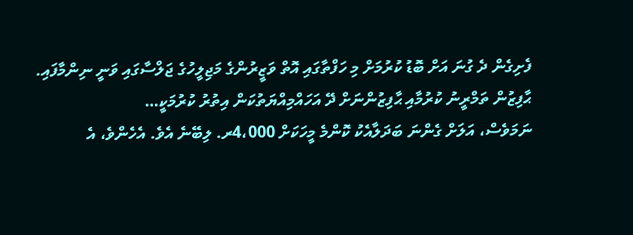ފެށިގެން ދެ ގުނަ އަށް ބޮޑު ކުރުމަށް މި ހަފްތާގައި އޮތް ވަޒީރުންގެ މަޖިލީހުގެ ޖަލްސާގައި ވަނީ ނިންމާފައި.
ޙާފިޒުން ތަމްރީނު ކުރުމާއި ޙާފިޒުންނަށް ދޭ އަހައްމިއްޔަތުކަން އިތުރު ކުރުމަކީ…
ނަމަވެސް، އަލަށް ގެންނަ ބަދަލާއެކު ކޮންމެ މީހަކަށް 4،000ރ. ލިބޭނެ އެވެ. އެހެންވެ، އެ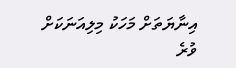އިނާޔަތަށް މަހަކު މިލިއަނަކަށް ވުރެ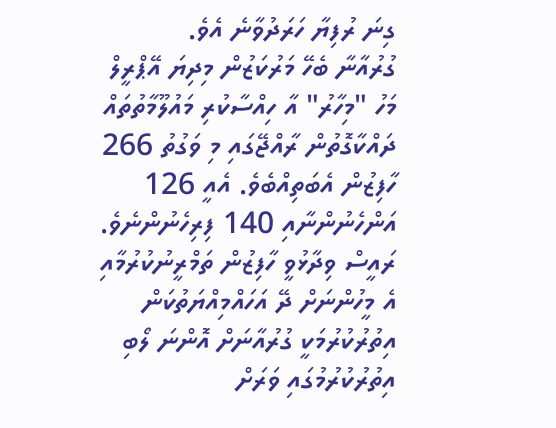ގިނަ ރުފިޔާ ހަރަދުވާނެ އެވެ.
ގުރުއާނާ ބެހޭ މަރުކަޒުން މިދިޔަ އޭޕްރީލް މަހު "މިހާރު" އާ ހިއްސާކުރި މައުލޫމާތުތައް ދައްކާގޮތުން ރާއްޖޭގައި މި ވަގުތު 266 ހާފިޒުން އެބަތިއްބެވެ. އެއީ 126 އަންހެނުންނާއި 140 ފިރިހެނުންނެވެ.
ރައީސް ވިދާޅުވީ ހާފިޒުން ތަމްރީނުކުރުމާއި އެ މީހުންނަށް ދޭ އަހައްމިއްޔަތުކަން އިތުރުކުރުމަކީ ގުރުއާނަށް އޮންނަ ލޯބި އިތުރުކުރުމުގައި ވަރަށް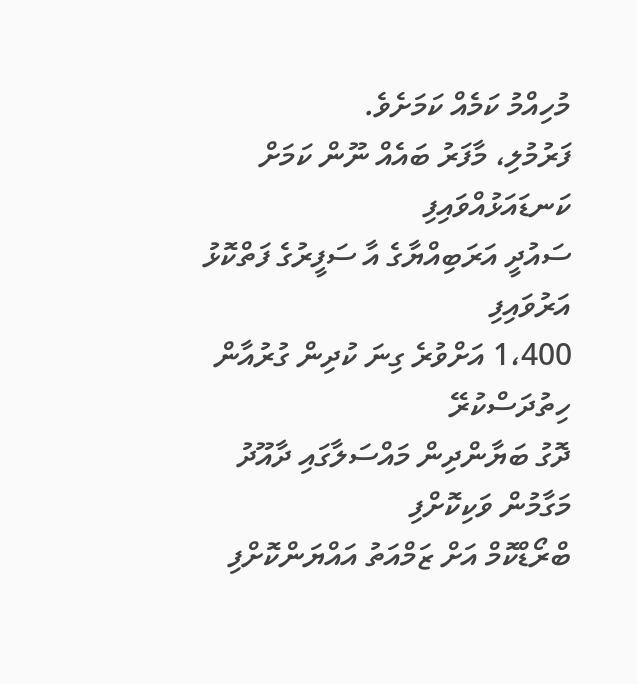މުހިއްމު ކަމެއް ކަމަށެވެ.
ފަރުމުލި، މާފަރު ބައެއް ނޫން ކަމަށް ކަނޑައަޅުއްވައިފި
ސައުދީ އަރަބިއްޔާގެ އާ ސަފީރުގެ ފަތްކޮޅު އަރުވައިފި
1،400 އަށްވުރެ ގިނަ ކުދިން ގުރުއާން ހިތުދަސްކުރޭ
ދޮގު ބަޔާންދިން މައްސަލާގައި ދާއޫދު މަގާމުން ވަކިކޮށްފި
ބްރޯޑްކޮމް އަށް ޒަމްއަތު އައްޔަންކޮށްފި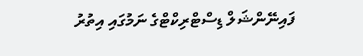ފައިނޭންޝަލް ޑިސްޓްރިކްޓްގެ ނަމުގައި އިތުރު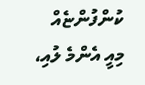ކުންފުންޏެއް
މިއީ އެންމެ ލުއި،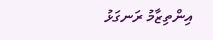އިންތިޒާމު ރަނގަޅު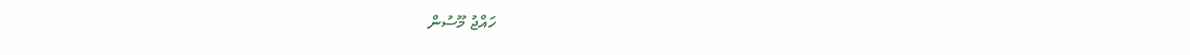ހައްޖު މޫސުން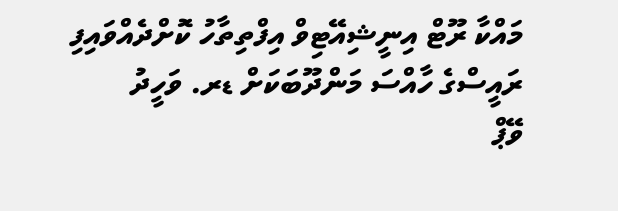މައްކާ ރޫޓް އިނީޝިއޭޓިވް އިފްތިތާހު ކޮށްދެއްވައިފި
ރައީސްގެ ހާއްސަ މަންދޫބަކަށް ޑރ. ވަހީދު
ވޭޕް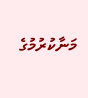މަނާކުރުމުގެ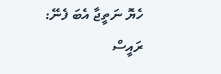ހެޔޮ ނަތީޖާ އެބަ ފެނޭ: ރައީސް